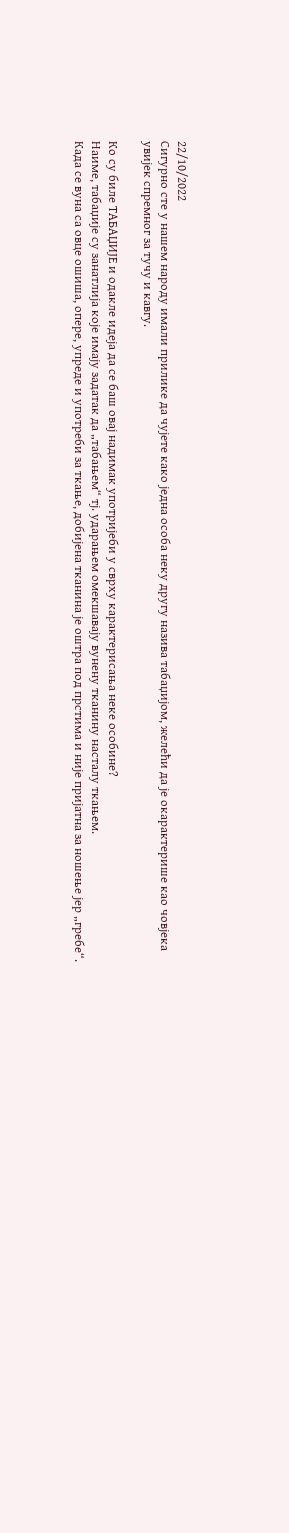22/10/2022
Сигурно сте у нашем народу имали прилике да чујете како једна особа неку другу назива табаџијом, желећи да је окарактерише као човјека увијек спремног за тучу и кавгу.

Ко су биле ТАБАЏИЈЕ и одакле идеја да се баш овај надимак употријеби у сврху карактерисања неке особине?
Наиме, табаџије су занатлија које имају задатак да „табањем“ тј. ударањем омекшавају вунену тканину насталу ткањем.
Када се вуна са овце ошиша, опере, упреде и употреби за ткање, добијена тканина је оштра под прстима и није пријатна за ношење јер „гребе“.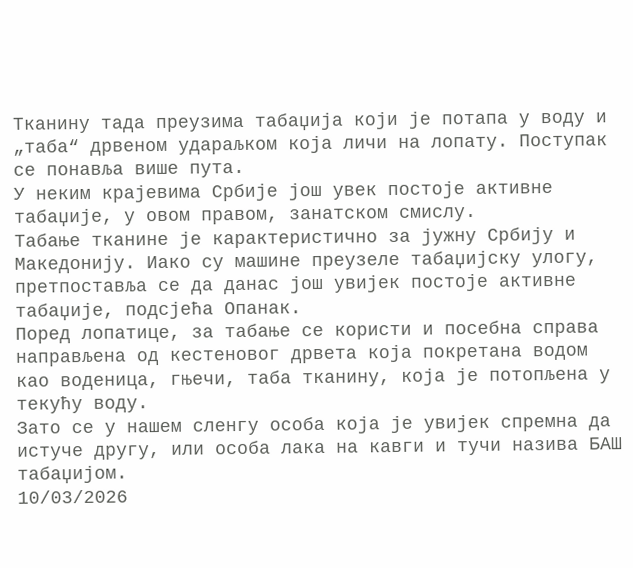Тканину тада преузима табаџија који је потапа у воду и „таба“ дрвеном удараљком која личи на лопату. Поступак се понавља више пута.
У неким крајевима Србије још увек постоје активне табаџије, у овом правом, занатском смислу.
Табање тканине је карактеристично за јужну Србију и Македонију. Иако су машине преузеле табаџијску улогу, претпоставља се да данас још увијек постоје активне табаџије, подсјећа Опанак.
Поред лопатице, за табање се користи и посебна справа направљена од кестеновог дрвета која покретана водом као воденица, гњечи, таба тканину, која је потопљена у текућу воду.
Зато се у нашем сленгу особа која је увијек спремна да истуче другу, или особа лака на кавги и тучи назива БАШ табаџијом.
10/03/2026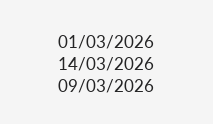01/03/2026
14/03/2026
09/03/2026